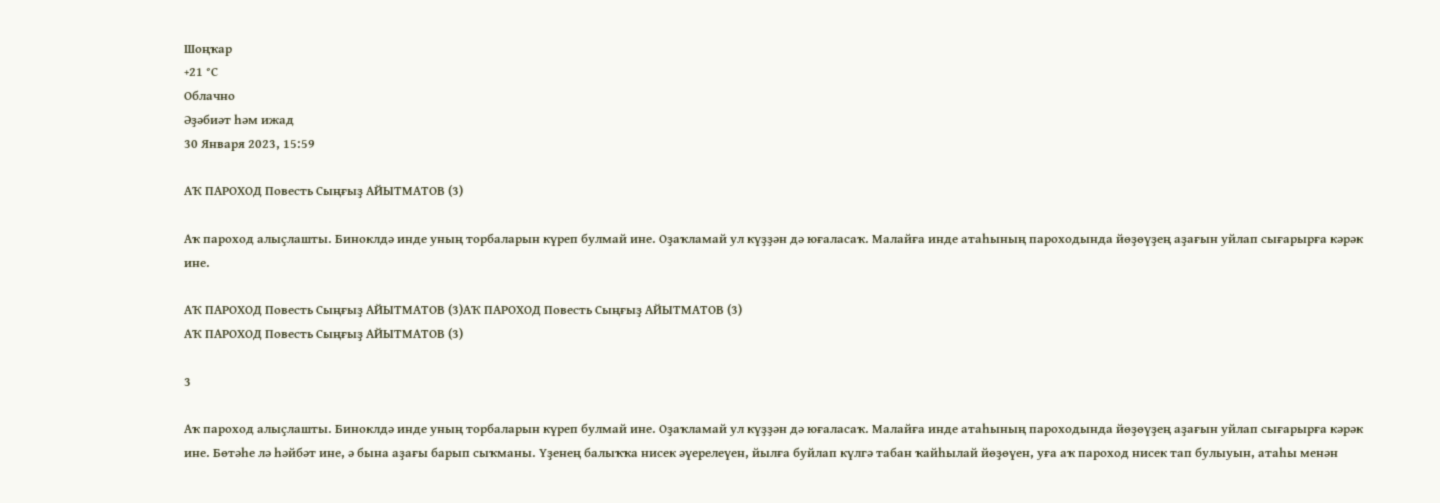Шоңҡар
+21 °С
Облачно
Әҙәбиәт һәм ижад
30 Января 2023, 15:59

АҠ ПАРОХОД Повесть Сыңғыҙ АЙЫТМАТОВ (3)

Аҡ пароход алыҫлашты. Биноклдә инде уның торбаларын күреп булмай ине. Оҙаҡламай ул күҙҙән дә юғаласаҡ. Малайға инде атаһының пароходында йөҙөүҙең аҙағын уйлап сығарырға кәрәк ине.

АҠ ПАРОХОД Повесть Сыңғыҙ АЙЫТМАТОВ (3)АҠ ПАРОХОД Повесть Сыңғыҙ АЙЫТМАТОВ (3)
АҠ ПАРОХОД Повесть Сыңғыҙ АЙЫТМАТОВ (3)

3

Аҡ пароход алыҫлашты. Биноклдә инде уның торбаларын күреп булмай ине. Оҙаҡламай ул күҙҙән дә юғаласаҡ. Малайға инде атаһының пароходында йөҙөүҙең аҙағын уйлап сығарырға кәрәк ине. Бөтәһе лә һәйбәт ине, ә бына аҙағы барып сыҡманы. Үҙенең балыҡҡа нисек әүерелеүен, йылға буйлап күлгә табан ҡайһылай йөҙөүен, уға аҡ пароход нисек тап булыуын, атаһы менән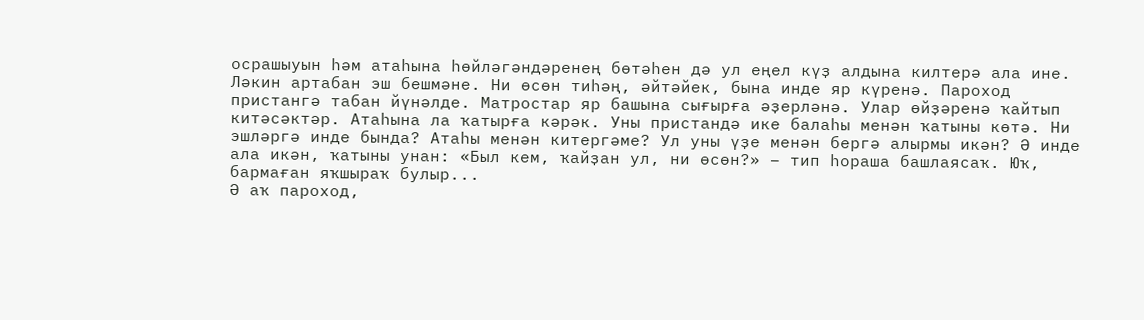осрашыуын һәм атаһына һөйләгәндәренең бөтәһен дә ул еңел күҙ алдына килтерә ала ине. Ләкин артабан эш бешмәне. Ни өсөн тиһәң, әйтәйек, бына инде яр күренә. Пароход пристангә табан йүнәлде. Матростар яр башына сығырға әҙерләнә. Улар өйҙәренә ҡайтып китәсәктәр. Атаһына ла ҡатырға кәрәк. Уны пристандә ике балаһы менән ҡатыны көтә. Ни эшләргә инде бында? Атаһы менән китергәме? Ул уны үҙе менән бергә алырмы икән? Ә инде ала икән, ҡатыны унан: «Был кем, ҡайҙан ул, ни өсөн?» – тип һораша башлаясаҡ. Юҡ, бармаған яҡшыраҡ булыр...
Ә аҡ пароход,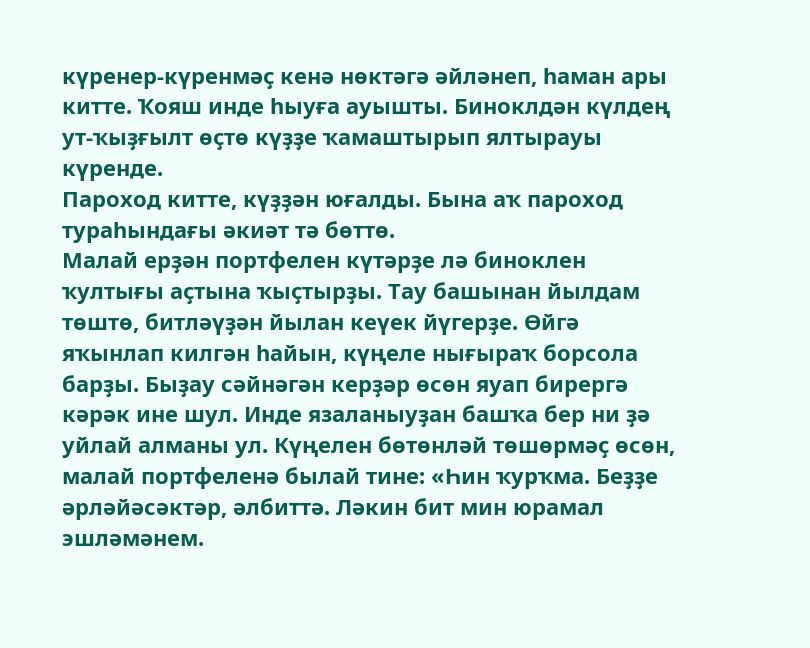күренер-күренмәҫ кенә нөктәгә әйләнеп, һаман ары китте. Ҡояш инде һыуға ауышты. Биноклдән күлдең ут-ҡыҙғылт өҫтө күҙҙе ҡамаштырып ялтырауы күренде.
Пароход китте, күҙҙән юғалды. Бына аҡ пароход тураһындағы әкиәт тә бөттө.
Малай ерҙән портфелен күтәрҙе лә биноклен ҡултығы аҫтына ҡыҫтырҙы. Тау башынан йылдам төштө, битләүҙән йылан кеүек йүгерҙе. Өйгә яҡынлап килгән һайын, күңеле нығыраҡ борсола барҙы. Быҙау сәйнәгән керҙәр өсөн яуап бирергә кәрәк ине шул. Инде язаланыуҙан башҡа бер ни ҙә уйлай алманы ул. Күңелен бөтөнләй төшөрмәҫ өсөн, малай портфеленә былай тине: «Һин ҡурҡма. Беҙҙе әрләйәсәктәр, әлбиттә. Ләкин бит мин юрамал эшләмәнем.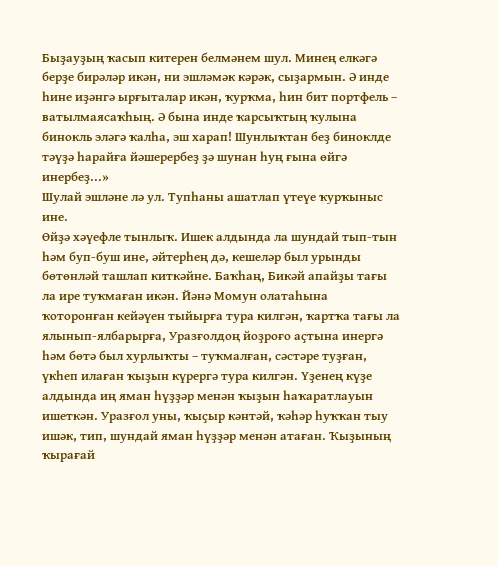Быҙауҙың ҡасып китерен белмәнем шул. Минең елкәгә берҙе бирәләр икән, ни эшләмәк кәрәк, сыҙармын. Ә инде һине иҙәнгә ырғыталар икән, ҡурҡма, һин бит портфель – ватылмаясаҡһың. Ә бына инде ҡарсыҡтың ҡулына бинокль эләгә ҡалһа, эш харап! Шунлыҡтан беҙ биноклде тәүҙә һарайға йәшерербеҙ ҙә шунан һуң ғына өйгә инербеҙ...»
Шулай эшләне лә ул. Тупһаны ашатлап үтеүе ҡурҡыныс ине.
Өйҙә хәүефле тынлыҡ. Ишек алдында ла шундай тып-тын һәм буп-буш ине, әйтерһең дә, кешеләр был урынды бөтөнләй ташлап киткәйне. Баҡһаң, Бикәй апайҙы тағы ла ире туҡмаған икән. Йәнә Момун олатаһына ҡоторонған кейәүен тыйырға тура килгән, ҡартҡа тағы ла ялынып-ялбарырға, Уразғолдоң йоҙроғо аҫтына инергә һәм бөтә был хурлыҡты – туҡмалған, сәстәре туҙған, үкһеп илаған ҡыҙын күрергә тура килгән. Үҙенең күҙе алдында иң яман һүҙҙәр менән ҡыҙын һаҡаратлауын ишеткән. Уразғол уны, ҡыҫыр кәнтәй, ҡәһәр һуҡҡан тыу ишәк, тип, шундай яман һүҙҙәр менән атаған. Ҡыҙының ҡырағай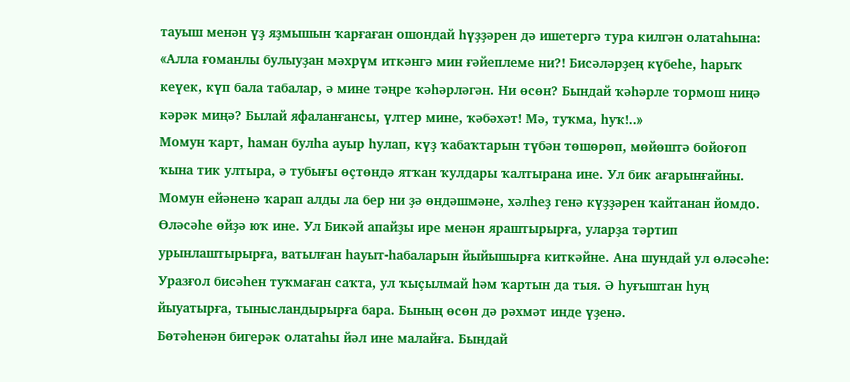тауыш менән үҙ яҙмышын ҡарғаған ошондай һүҙҙәрен дә ишетергә тура килгән олатаһына: «Алла ғоманлы булыуҙан мәхрүм иткәнгә мин ғәйеплеме ни?! Бисәләрҙең күбеһе, һарыҡ кеүек, күп бала табалар, ә мине тәңре ҡәһәрләгән. Ни өсөн? Бындай ҡәһәрле тормош ниңә кәрәк миңә? Былай яфаланғансы, үлтер мине, ҡәбәхәт! Мә, туҡма, һуҡ!..»
Момун ҡарт, һаман булһа ауыр һулап, күҙ ҡабаҡтарын түбән төшөрөп, мөйөштә бойоғоп ҡына тик ултыра, ә тубығы өҫтөндә ятҡан ҡулдары ҡалтырана ине. Ул бик ағарынғайны.
Момун ейәненә ҡарап алды ла бер ни ҙә өндәшмәне, хәлһеҙ генә күҙҙәрен ҡайтанан йомдо. Өләсәһе өйҙә юҡ ине. Ул Бикәй апайҙы ире менән яраштырырға, уларҙа тәртип урынлаштырырға, ватылған һауыт-һабаларын йыйышырға киткәйне. Ана шундай ул өләсәһе: Уразғол бисәһен туҡмаған саҡта, ул ҡыҫылмай һәм ҡартын да тыя. Ә һуғыштан һуң йыуатырға, тынысландырырға бара. Бының өсөн дә рәхмәт инде үҙенә.
Бөтәһенән бигерәк олатаһы йәл ине малайға. Бындай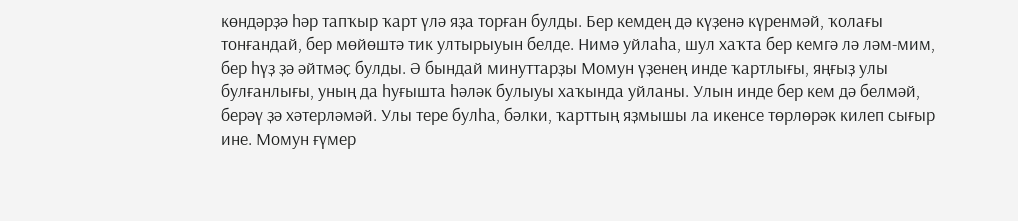көндәрҙә һәр тапҡыр ҡарт үлә яҙа торған булды. Бер кемдең дә күҙенә күренмәй, ҡолағы тонғандай, бер мөйөштә тик ултырыуын белде. Нимә уйлаһа, шул хаҡта бер кемгә лә ләм-мим, бер һүҙ ҙә әйтмәҫ булды. Ә бындай минуттарҙы Момун үҙенең инде ҡартлығы, яңғыҙ улы булғанлығы, уның да һуғышта һәләк булыуы хаҡында уйланы. Улын инде бер кем дә белмәй, берәү ҙә хәтерләмәй. Улы тере булһа, бәлки, ҡарттың яҙмышы ла икенсе төрлөрәк килеп сығыр ине. Момун ғүмер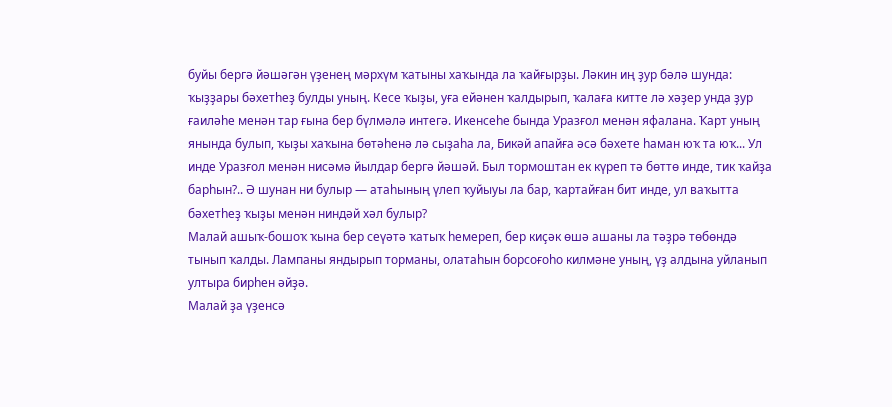буйы бергә йәшәгән үҙенең мәрхүм ҡатыны хаҡында ла ҡайғырҙы. Ләкин иң ҙур бәлә шунда: ҡыҙҙары бәхетһеҙ булды уның. Кесе ҡыҙы, уға ейәнен ҡалдырып, ҡалаға китте лә хәҙер унда ҙур ғаиләһе менән тар ғына бер бүлмәлә интегә. Икенсеһе бында Уразғол менән яфалана. Ҡарт уның янында булып, ҡыҙы хаҡына бөтәһенә лә сыҙаһа ла, Бикәй апайға әсә бәхете һаман юҡ та юҡ... Ул инде Уразғол менән нисәмә йылдар бергә йәшәй. Был тормоштан ек күреп тә бөттө инде, тик ҡайҙа барһын?.. Ә шунан ни булыр — атаһының үлеп ҡуйыуы ла бар, ҡартайған бит инде, ул ваҡытта бәхетһеҙ ҡыҙы менән ниндәй хәл булыр?
Малай ашыҡ-бошоҡ ҡына бер сеүәтә ҡатыҡ һемереп, бер киҫәк өшә ашаны ла тәҙрә төбөндә тынып ҡалды. Лампаны яндырып торманы, олатаһын борсоғоһо килмәне уның, үҙ алдына уйланып ултыра бирһен әйҙә.
Малай ҙа үҙенсә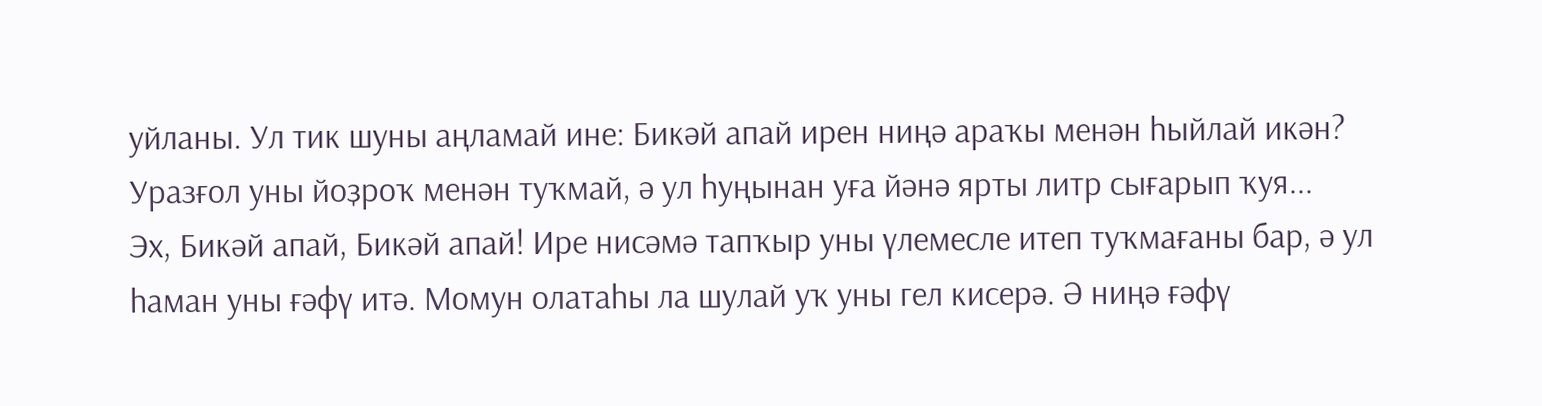уйланы. Ул тик шуны аңламай ине: Бикәй апай ирен ниңә араҡы менән һыйлай икән? Уразғол уны йоҙроҡ менән туҡмай, ә ул һуңынан уға йәнә ярты литр сығарып ҡуя...
Эх, Бикәй апай, Бикәй апай! Ире нисәмә тапҡыр уны үлемесле итеп туҡмағаны бар, ә ул һаман уны ғәфү итә. Момун олатаһы ла шулай уҡ уны гел кисерә. Ә ниңә ғәфү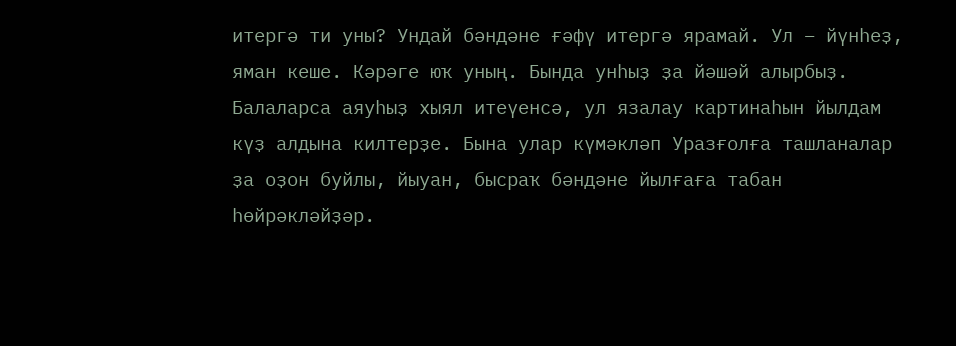итергә ти уны? Ундай бәндәне ғәфү итергә ярамай. Ул – йүнһеҙ, яман кеше. Кәрәге юҡ уның. Бында унһыҙ ҙа йәшәй алырбыҙ.
Балаларса аяуһыҙ хыял итеүенсә, ул язалау картинаһын йылдам күҙ алдына килтерҙе. Бына улар күмәкләп Уразғолға ташланалар ҙа оҙон буйлы, йыуан, бысраҡ бәндәне йылғаға табан һөйрәкләйҙәр.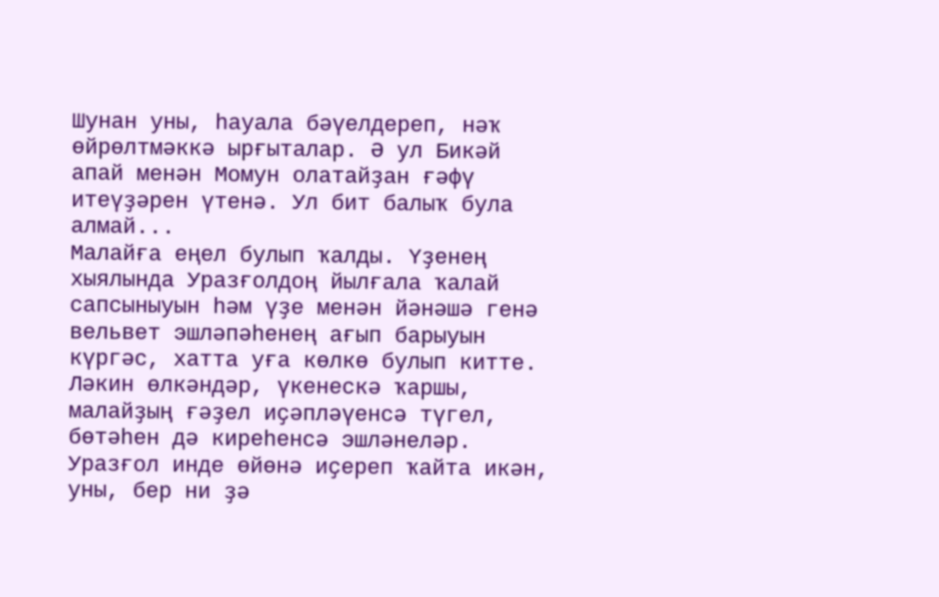Шунан уны, һауала бәүелдереп, нәҡ өйрөлтмәккә ырғыталар. Ә ул Бикәй апай менән Момун олатайҙан ғәфү итеүҙәрен үтенә. Ул бит балыҡ була алмай...
Малайға еңел булып ҡалды. Үҙенең хыялында Уразғолдоң йылғала ҡалай сапсыныуын һәм үҙе менән йәнәшә генә вельвет эшләпәһенең ағып барыуын күргәс, хатта уға көлкө булып китте.
Ләкин өлкәндәр, үкенескә ҡаршы, малайҙың ғәҙел иҫәпләүенсә түгел, бөтәһен дә киреһенсә эшләнеләр. Уразғол инде өйөнә иҫереп ҡайта икән, уны, бер ни ҙә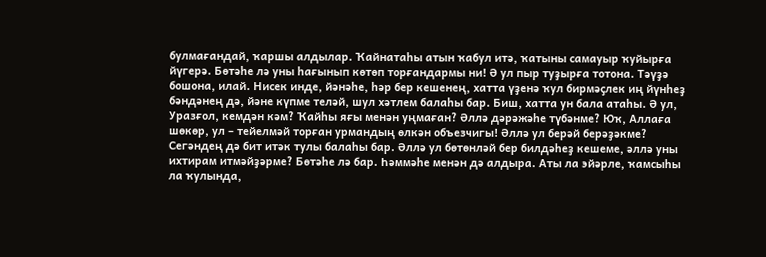булмағандай, ҡаршы алдылар. Ҡайнатаһы атын ҡабул итә, ҡатыны самауыр ҡуйырға йүгерә. Бөтәһе лә уны һағынып көтөп торғандармы ни! Ә ул пыр туҙырға тотона. Тәүҙә бошона, илай. Нисек инде, йәнәһе, һәр бер кешенең, хатта үҙенә ҡул бирмәҫлек иң йүнһеҙ бәндәнең дә, йәне күпме теләй, шул хәтлем балаһы бар. Биш, хатта ун бала атаһы. Ә ул, Уразғол, кемдән кәм? Ҡайһы яғы менән уңмаған? Әллә дәрәжәһе түбәнме? Юҡ, Аллаға шөкөр, ул – тейелмәй торған урмандың өлкән объезчигы! Әллә ул берәй берәҙәкме? Сегәндең дә бит итәк тулы балаһы бар. Әллә ул бөтөнләй бер билдәһеҙ кешеме, әллә уны ихтирам итмәйҙәрме? Бөтәһе лә бар. Һәммәһе менән дә алдыра. Аты ла эйәрле, ҡамсыһы ла ҡулында,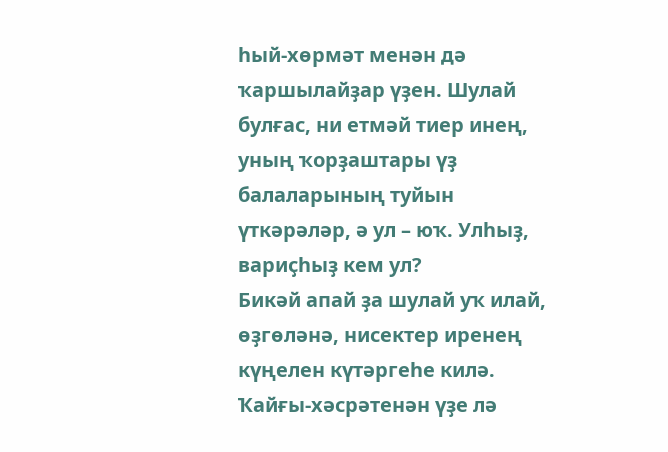һый-хөрмәт менән дә ҡаршылайҙар үҙен. Шулай булғас, ни етмәй тиер инең, уның ҡорҙаштары үҙ балаларының туйын үткәрәләр, ә ул – юҡ. Улһыҙ, вариҫһыҙ кем ул?
Бикәй апай ҙа шулай уҡ илай, өҙгөләнә, нисектер иренең күңелен күтәргеһе килә. Ҡайғы-хәсрәтенән үҙе лә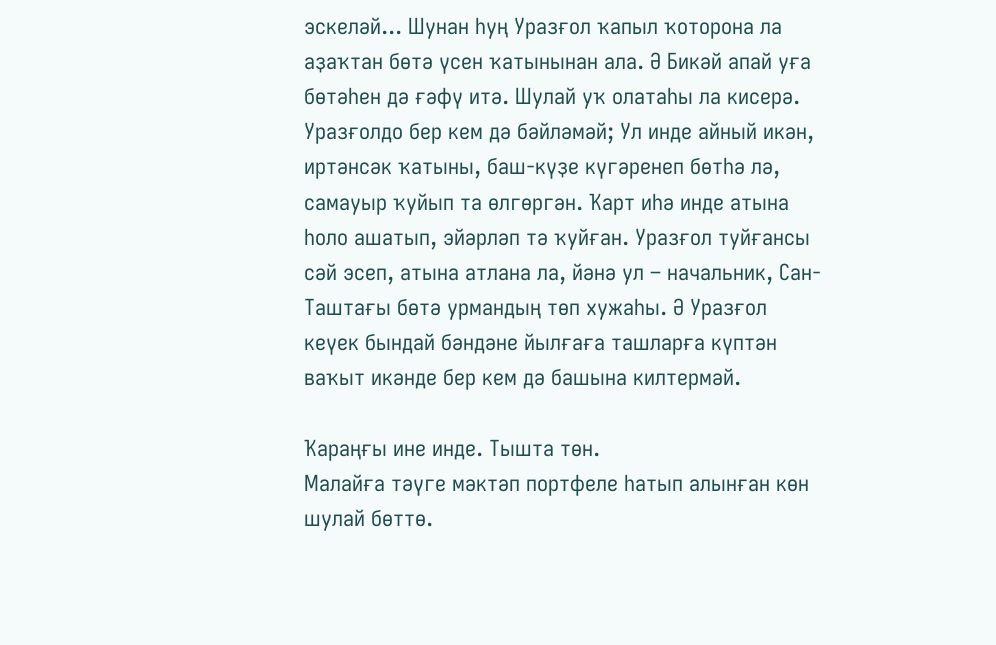эскеләй... Шунан һуң Уразғол ҡапыл ҡоторона ла аҙаҡтан бөтә үсен ҡатынынан ала. Ә Бикәй апай уға бөтәһен дә ғәфү итә. Шулай уҡ олатаһы ла кисерә. Уразғолдо бер кем дә бәйләмәй; Ул инде айный икән, иртәнсәк ҡатыны, баш-күҙе күгәренеп бөтһә лә, самауыр ҡуйып та өлгөргән. Ҡарт иһә инде атына һоло ашатып, эйәрләп тә ҡуйған. Уразғол туйғансы сәй эсеп, атына атлана ла, йәнә ул – начальник, Сан-Таштағы бөтә урмандың төп хужаһы. Ә Уразғол кеүек бындай бәндәне йылғаға ташларға күптән ваҡыт икәнде бер кем дә башына килтермәй.

Ҡараңғы ине инде. Тышта төн.
Малайға тәүге мәктәп портфеле һатып алынған көн шулай бөттө.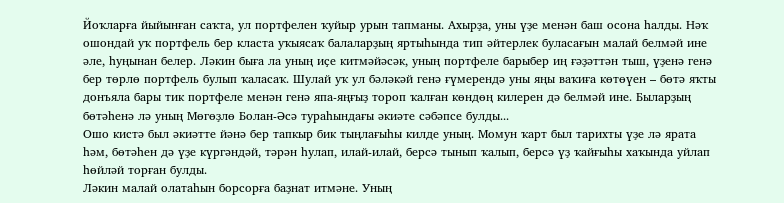Йоҡларға йыйынған саҡта, ул портфелен ҡуйыр урын тапманы. Ахырҙа, уны үҙе менән баш осона һалды. Нәҡ ошондай уҡ портфель бер класта уҡыясаҡ балаларҙың яртыһында тип әйтерлек буласағын малай белмәй ине әле, һуңынан белер. Ләкин быға ла уның иҫе китмәйәсәк, уның портфеле барыбер иң ғәҙәттән тыш, үҙенә генә бер төрлө портфель булып ҡаласаҡ. Шулай уҡ ул бәләкәй генә ғүмерендә уны яңы ваҡиға көтөүен – бөтә яҡты донъяла бары тик портфеле менән генә япа-яңғыҙ тороп ҡалған көндөң килерен дә белмәй ине. Быларҙың бөтәһенә лә уның Мөгөҙлө Болан-Әсә тураһындағы әкиәте сәбәпсе булды...
Ошо кистә был әкиәтте йәнә бер тапкыр бик тыңлағыһы килде уның. Момун ҡарт был тарихты үҙе лә ярата һәм, бөтәһен дә үҙе күргәндәй, тәрән һулап, илай-илай, берсә тынып ҡалып, берсә үҙ ҡайғыһы хаҡында уйлап һөйләй торған булды.
Ләкин малай олатаһын борсорға баҙнат итмәне. Уның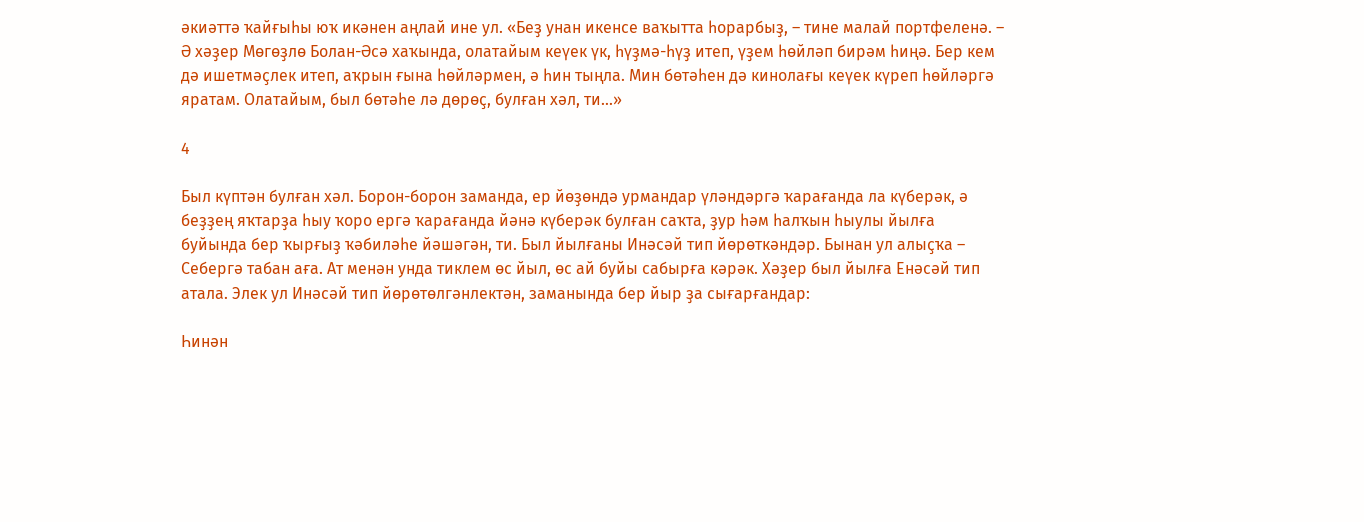әкиәттә ҡайғыһы юҡ икәнен аңлай ине ул. «Беҙ унан икенсе ваҡытта һорарбыҙ, – тине малай портфеленә. – Ә хәҙер Мөгөҙлө Болан-Әсә хаҡында, олатайым кеүек үк, һүҙмә-һүҙ итеп, үҙем һөйләп бирәм һиңә. Бер кем дә ишетмәҫлек итеп, аҡрын ғына һөйләрмен, ә һин тыңла. Мин бөтәһен дә кинолағы кеүек күреп һөйләргә яратам. Олатайым, был бөтәһе лә дөрөҫ, булған хәл, ти...»

4

Был күптән булған хәл. Борон-борон заманда, ер йөҙөндә урмандар үләндәргә ҡарағанда ла күберәк, ә беҙҙең яҡтарҙа һыу ҡоро ергә ҡарағанда йәнә күберәк булған саҡта, ҙур һәм һалҡын һыулы йылға буйында бер ҡырғыҙ ҡәбиләһе йәшәгән, ти. Был йылғаны Инәсәй тип йөрөткәндәр. Бынан ул алыҫҡа – Себергә табан аға. Ат менән унда тиклем өс йыл, өс ай буйы сабырға кәрәк. Хәҙер был йылға Енәсәй тип атала. Элек ул Инәсәй тип йөрөтөлгәнлектән, заманында бер йыр ҙа сығарғандар:

Һинән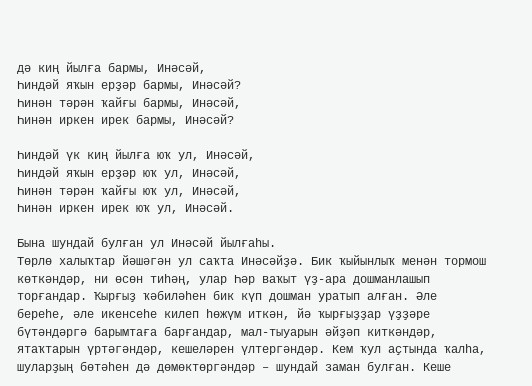дә киң йылға бармы, Инәсәй,
Һиндәй яҡын ерҙәр бармы, Инәсәй?
Һинән тәрән ҡайғы бармы, Инәсәй,
Һинән иркен ирек бармы, Инәсәй?

Һиндәй үк киң йылға юҡ ул, Инәсәй,
Һиндәй яҡын ерҙәр юҡ ул, Инәсәй,
Һинән тәрән ҡайғы юҡ ул, Инәсәй,
Һинән иркен ирек юҡ ул, Инәсәй.

Бына шундай булған ул Инәсәй йылғаһы.
Төрлө халыҡтар йәшәгән ул саҡта Инәсәйҙә. Бик ҡыйынлыҡ менән тормош көткәндәр, ни өсөн тиһәң, улар Һәр ваҡыт үҙ-ара дошманлашып торғандар. Ҡырғыҙ ҡәбиләһен бик күп дошман уратып алған. Әле береһе, әле икенсеһе килеп һөжүм иткән, йә ҡырғыҙҙар үҙҙәре бүтәндәргә барымтаға барғандар, мал-тыуарын әйҙәп киткәндәр, ятаҡтарын үртәгәндәр, кешеләрен үлтергәндәр. Кем ҡул аҫтында ҡалһа, шуларҙың бөтәһен дә дөмөктөргәндәр – шундай заман булған. Кеше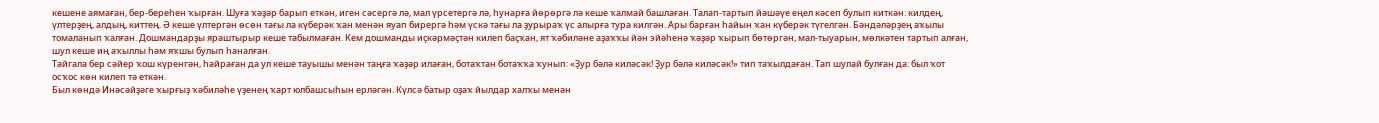кешене аямаған, бер-береһен ҡырған. Шуға ҡәҙәр барып еткән, иген сәсергә лә, мал үрсетергә лә, һунарға йөрөргә лә кеше ҡалмай башлаған. Талап-тартып йәшәүе еңел кәсеп булып киткән: килдең, үлтерҙең, алдың, киттең. Ә кеше үлтергән өсөн тағы ла күберәк ҡан менән яуап бирергә һәм үскә тағы ла ҙурыраҡ үс алырға тура килгән. Ары барған һайын ҡан күберәк түгелгән. Бәндәләрҙең аҡылы томаланып ҡалған. Дошмандарҙы яраштырыр кеше табылмаған. Кем дошманды иҫкәрмәҫтән килеп баҫҡан, ят ҡәбиләне аҙаҡҡы йән эйәһенә ҡәҙәр ҡырып бөтөргән, мал-тыуарын, мөлкәтен тартып алған, шул кеше иң аҡыллы һәм яҡшы булып һаналған.
Тайгала бер сәйер ҡош күренгән, һайраған да ул кеше тауышы менән таңға ҡәҙәр илаған, ботаҡтан ботаҡҡа ҡунып: «Ҙур бәлә киләсәк! Ҙур бәлә киләсәк!» тип таҡылдаған. Тап шулай булған да: был ҡот осҡос көн килеп тә еткән.
Был көндә Инәсәйҙәге ҡырғыҙ ҡәбиләһе үҙенең ҡарт юлбашсыһын ерләгән. Күлсә батыр оҙаҡ йылдар халҡы менән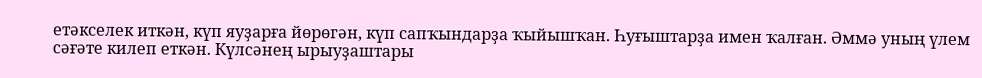етәкселек иткән, күп яуҙарға йөрөгән, күп сапҡындарҙа ҡыйышҡан. Һуғыштарҙа имен ҡалған. Әммә уның үлем сәғәте килеп еткән. Күлсәнең ырыуҙаштары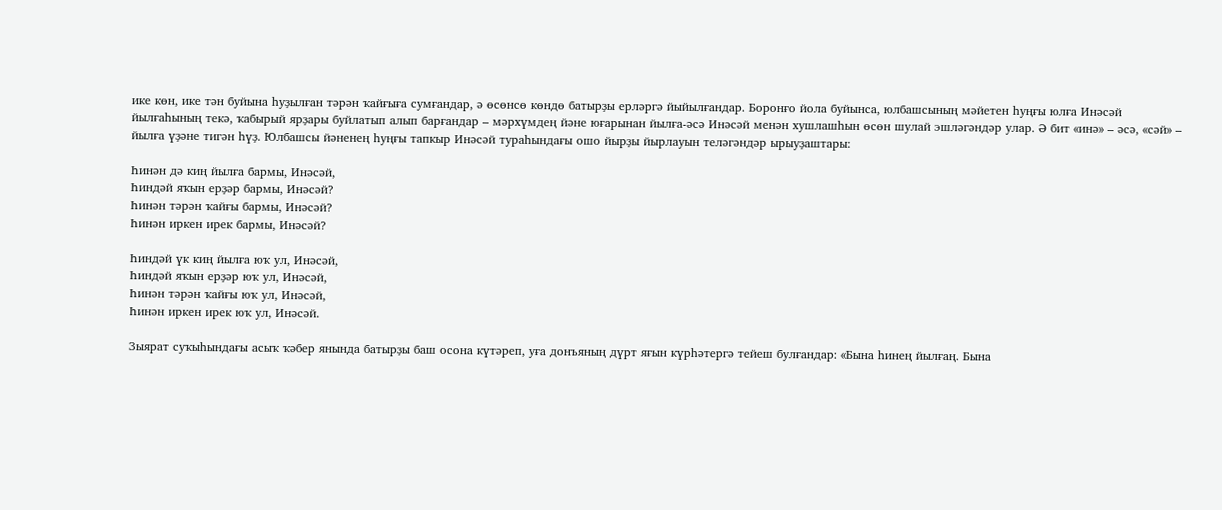ике көн, ике тән буйына һуҙылған тәрән ҡайғыға сумғандар, ә өсөнсө көндө батырҙы ерләргә йыйылғандар. Боронғо йола буйынса, юлбашсының мәйетен һуңғы юлға Инәсәй йылғаһының текә, ҡабырый ярҙары буйлатып алып барғандар – мәрхүмдең йәне юғарынан йылға-әсә Инәсәй менән хушлашһын өсөн шулай эшләгәндәр улар. Ә бит «инә» – әсә, «сәй» – йылға үҙәне тигән һүҙ. Юлбашсы йәненең һуңғы тапкыр Инәсәй тураһындағы ошо йырҙы йырлауын теләгәндәр ырыуҙаштары:

Һинән дә киң йылға бармы, Инәсәй,
Һиндәй яҡын ерҙәр бармы, Инәсәй?
Һинән тәрән ҡайғы бармы, Инәсәй?
Һинән иркен ирек бармы, Инәсәй?

Һиндәй үк киң йылға юҡ ул, Инәсәй,
Һиндәй яҡын ерҙәр юҡ ул, Инәсәй,
Һинән тәрән ҡайғы юҡ ул, Инәсәй,
Һинән иркен ирек юҡ ул, Инәсәй.

Зыярат суҡыһындағы асыҡ ҡәбер янында батырҙы баш осона күтәреп, уға донъяның дүрт яғын күрһәтергә тейеш булғандар: «Бына һинең йылғаң. Бына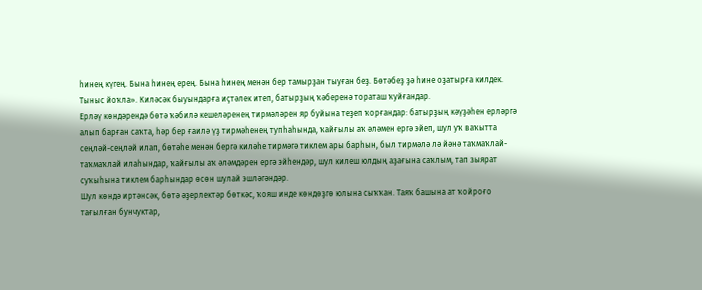һинең күгең. Бына һинең ерең. Бына һинең менән бер тамырҙан тыуған беҙ. Бөтәбеҙ ҙә һине оҙатырға килдек. Тыныс йоҡла». Киләсәк быуындарға иҫтәлек итеп, батырҙың ҡәберенә тораташ ҡуйғандар.
Ерләү көндәрендә бөтә ҡәбилә кешеләренең тирмәләрен яр буйына теҙеп ҡорғандар: батырҙың кәүҙәһен ерләргә алып барған саҡта, һәр бер ғаилә үҙ тирмәһенең тупһаһында, ҡайғылы аҡ әләмен ергә эйеп, шул уҡ ваҡытта сеңләй-сеңләй илап, бөтәһе менән бергә киләһе тирмәгә тиклем ары барһын, был тирмәлә лә йәнә таҡмаҡлай-таҡмаҡлай илаһындар, ҡайғылы аҡ әләмдәрен ергә эйһендәр, шул килеш юлдың аҙағына саҡлым, тап зыярат суҡыһына тиклем барһындар өсөн шулай эшләгәндәр.
Шул көндә иртәнсәк, бөтә әҙерлектәр бөткәс, ҡояш инде көндөҙгө юлына сыҡҡан. Таяҡ башына ат ҡойроғо тағылған бунчуктар,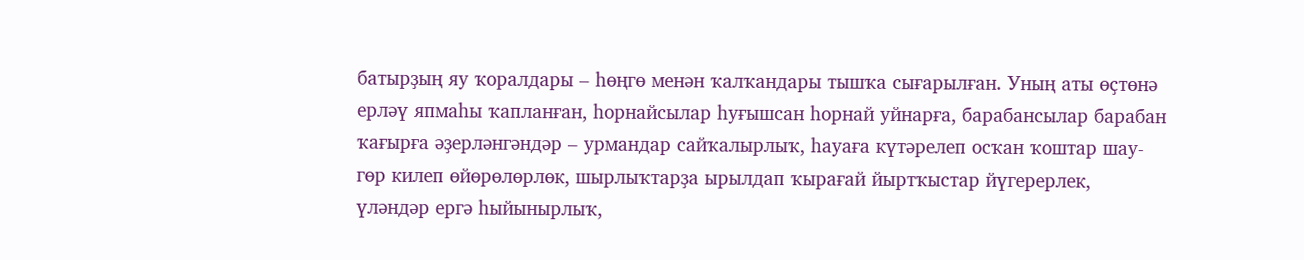батырҙың яу ҡоралдары – һөңгө менән ҡалҡандары тышҡа сығарылған. Уның аты өҫтөнә ерләү япмаһы ҡапланған, һорнайсылар һуғышсан һорнай уйнарға, барабансылар барабан ҡағырға әҙерләнгәндәр – урмандар сайҡалырлыҡ, һауаға күтәрелеп осҡан ҡоштар шау-гөр килеп өйөрөлөрлөк, шырлыҡтарҙа ырылдап ҡырағай йыртҡыстар йүгерерлек, үләндәр ергә һыйынырлыҡ,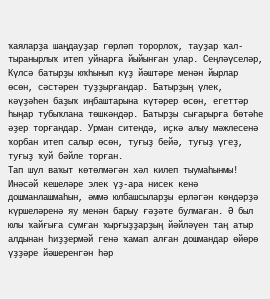ҡаяларҙа шаңдауҙар гөрләп торорлоҡ, тауҙар ҡал-тыранырлыҡ итеп уйнарға йыйынған улар. Сеңләүселәр, Күлсә батырҙы юҡһынып күҙ йәштәре менән йырлар өсөн, сәстәрен туҙҙырғандар. Батырҙың үлек, кәүҙәһен баҙыҡ иңбаштарына күтәрер өсөн, егеттәр һыңар тубыҡлана төшкәндәр. Батырҙы сығарырға бөтәһе әҙер торғандар. Урман ситендә, иҫкә алыу мәжлесенә ҡорбан итеп салыр өсөн, туғыҙ бейә, туғыҙ үгеҙ, туғыҙ ҡуй бәйле торған.
Тап шул ваҡыт көтөлмәгән хәл килеп тыумаһынмы! Инәсәй кешеләре элек үҙ-ара нисек кенә дошманлашмаһын, әммә юлбашсыларҙы ерләгән көндәрҙә күршеләренә яу менән барыу ғәҙәте булмаған. Ә был юлы ҡайғыға сумған ҡырғыҙҙарҙың йәйләүен таң атыр алдынан һиҙҙермәй генә ҡамап алған дошмандар өйөрө үҙҙәре йәшеренгән һәр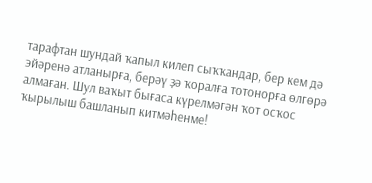тарафтан шундай ҡапыл килеп сыҡҡандар, бер кем дә эйәренә атланырға, берәү ҙә ҡоралға тотонорға өлгөрә алмаған. Шул ваҡыт бығаса күрелмәгән ҡот осҡос ҡырылыш башланып китмәһенме!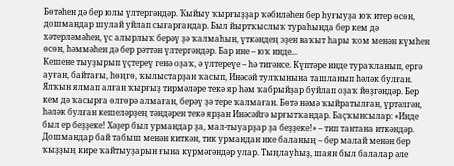Бөтәһен дә бер юлы үлтергәндәр. Ҡыйыу ҡырғыҙҙар ҡәбиләһен бер һуғыуҙа юҡ итер өсөн, дошмандар шулай уйлап сығарғандар. Был йыртҡыслыҡ тураһында бер кем дә хәтерләмәһен, үс алырлыҡ берәү ҙә ҡалмаһын, үткәндең эҙен ваҡыт һары ҡом менән күмһен өсөн, һәммәһен дә бер рәттән үлтергәндәр. Бар ине – юҡ инде...
Кешене тыуҙырып үҫтереү генә оҙаҡ, ә үлтереүе – һә тигәнсе. Күптәре инде тураҡланып, ергә ауған, байтағы, һөңгө, ҡылыстарҙан ҡасып, Инәсәй тулҡынына ташланып һәләк булған. Ялҡын ялмап алған ҡырғыҙ тирмәләре текә яр һәм ҡабрыйҙар буйлап оҙаҡ йөҙгәндәр. Бер кем дә ҡасырға өлгөрә алмаған, берәү ҙә тере ҡалмаған. Бөтә нәмә ҡыйратылған, үртәлгән, һәләк булған кешеләрҙең тәндәрен текә ярҙан Инәсәйгә ырғытҡандар. Баҫҡынсылар: «Инде был ер беҙҙеке! Хәҙер был урмандар ҙа, мал-тыуарҙар ҙа беҙҙеке!» – тип тантана иткәндәр.
Дошмандар бай табыш менән киткән, тик урмандан ике баланың – бер малай менән бер ҡыҙҙың кире ҡайтыуҙарын ғына күрмәгәндәр улар. Тыңлауһыҙ, шаян был балалар әле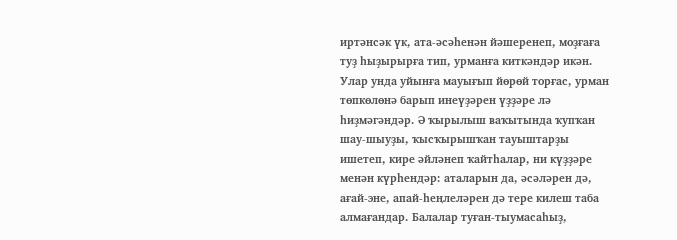иртәнсәк үк, ата-әсәһенән йәшеренеп, моҙғаға туҙ һыҙырырға тип, урманға киткәндәр икән. Улар унда уйынға мауығып йөрөй торғас, урман төпкөлөнә барып инеүҙәрен үҙҙәре лә һиҙмәгәндәр. Ә ҡырылыш ваҡытында ҡупҡан шау-шыуҙы, ҡысҡырышҡан тауыштарҙы ишетеп, кире әйләнеп ҡайтһалар, ни күҙҙәре менән күрһендәр: аталарын да, әсәләрен дә, ағай-эне, апай-һеңлеләрен дә тере килеш таба алмағандар. Балалар туған-тыумасаһыҙ,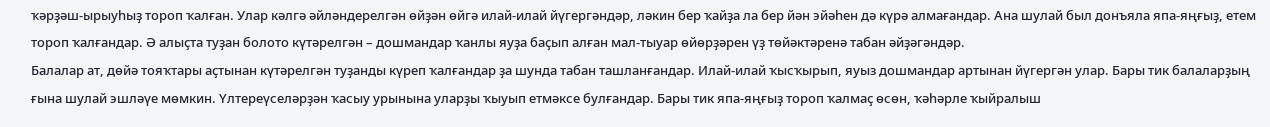ҡәрҙәш-ырыуһыҙ тороп ҡалған. Улар кәлгә әйләндерелгән өйҙән өйгә илай-илай йүгергәндәр, ләкин бер ҡайҙа ла бер йән эйәһен дә күрә алмағандар. Ана шулай был донъяла япа-яңғыҙ, етем тороп ҡалғандар. Ә алыҫта туҙан болото күтәрелгән – дошмандар ҡанлы яуҙа баҫып алған мал-тыуар өйөрҙәрен үҙ төйәктәренә табан әйҙәгәндәр.
Балалар ат, дөйә тояҡтары аҫтынан күтәрелгән туҙанды күреп ҡалғандар ҙа шунда табан ташланғандар. Илай-илай ҡысҡырып, яуыз дошмандар артынан йүгергән улар. Бары тик балаларҙың ғына шулай эшләүе мөмкин. Үлтереүселәрҙән ҡасыу урынына уларҙы ҡыуып етмәксе булғандар. Бары тик япа-яңғыҙ тороп ҡалмаҫ өсөн, ҡәһәрле ҡыйралыш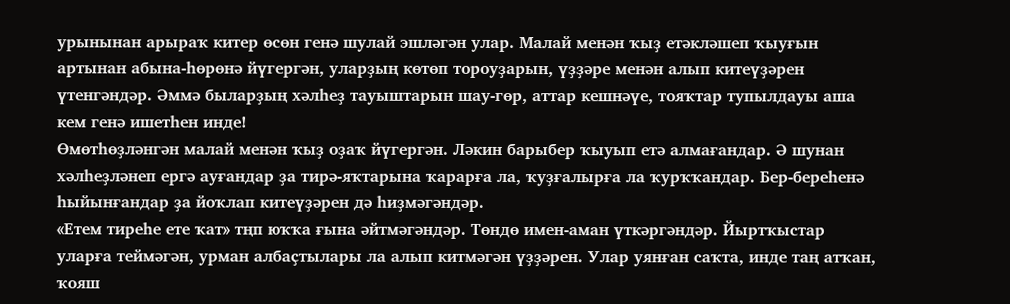урынынан арыраҡ китер өсөн генә шулай эшләгән улар. Малай менән ҡыҙ етәкләшеп ҡыуғын артынан абына-һөрөнә йүгергән, уларҙың көтөп тороуҙарын, үҙҙәре менән алып китеүҙәрен үтенгәндәр. Әммә быларҙың хәлһеҙ тауыштарын шау-гөр, аттар кешнәүе, тояҡтар тупылдауы аша кем генә ишетһен инде!
Өмөтһөҙләнгән малай менән ҡыҙ оҙаҡ йүгергән. Ләкин барыбер ҡыуып етә алмағандар. Ә шунан хәлһеҙләнеп ергә ауғандар ҙа тирә-яҡтарына ҡарарға ла, ҡуҙғалырға ла ҡурҡҡандар. Бер-береһенә һыйынғандар ҙа йоҡлап китеүҙәрен дә һиҙмәгәндәр.
«Етем тиреһе ете ҡат» тңп юҡҡа ғына әйтмәгәндәр. Төндө имен-аман үткәргәндәр. Йыртҡыстар уларға теймәгән, урман албаҫтылары ла алып китмәгән үҙҙәрен. Улар уянған саҡта, инде таң атҡан, ҡояш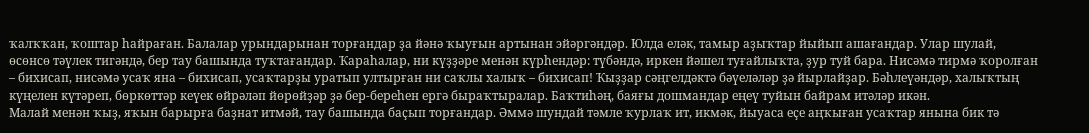ҡалҡҡан, ҡоштар һайраған. Балалар урындарынан торғандар ҙа йәнә ҡыуғын артынан эйәргәндәр. Юлда еләк, тамыр аҙыҡтар йыйып ашағандар. Улар шулай, өсөнсө тәүлек тигәндә, бер тау башында туҡтағандар. Ҡараһалар, ни күҙҙәре менән күрһендәр: түбәндә, иркен йәшел туғайлыҡта, ҙур туй бара. Нисәмә тирмә ҡоролған – бихисап, нисәмә усаҡ яна – бихисап, усаҡтарҙы уратып ултырған ни саҡлы халыҡ – бихисап! Ҡыҙҙар сәңгелдәктә бәүеләләр ҙә йырлайҙар. Бәһлеүәндәр, халыҡтың күңелен күтәреп, бөркөттәр кеүек өйрәләп йөрөйҙәр ҙә бер-береһен ергә быраҡтыралар. Баҡтиһәң, баяғы дошмандар еңеү туйын байрам итәләр икән.
Малай менән ҡыҙ, яҡын барырға баҙнат итмәй, тау башында баҫып торғандар. Әммә шундай тәмле ҡурлаҡ ит, икмәк, йыуаса еҫе аңҡыған усаҡтар янына бик тә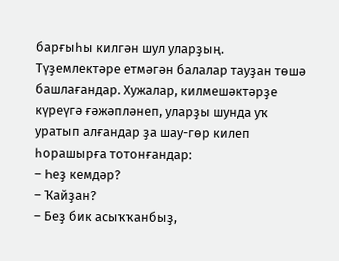барғыһы килгән шул уларҙың.
Түҙемлектәре етмәгән балалар тауҙан төшә башлағандар. Хужалар, килмешәктәрҙе күреүгә ғәжәпләнеп, уларҙы шунда уҡ уратып алғандар ҙа шау-гөр килеп һорашырға тотонғандар:
– Һеҙ кемдәр?
– Ҡайҙан?
– Беҙ бик асыҡҡанбыҙ,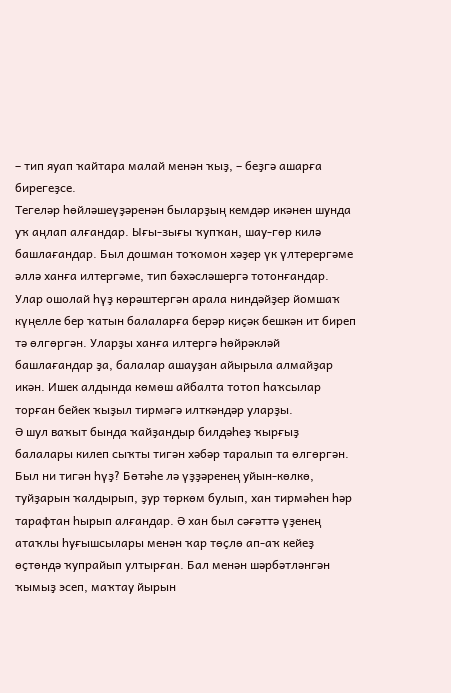– тип яуап ҡайтара малай менән ҡыҙ, – беҙгә ашарға бирегеҙсе.
Тегеләр һөйләшеүҙәренән быларҙың кемдәр икәнен шунда уҡ аңлап алғандар. Ығы-зығы ҡупҡан, шау-гөр килә башлағандар. Был дошман тоҡомон хәҙер үк үлтерергәме әллә ханға илтергәме, тип бәхәсләшергә тотонғандар. Улар ошолай һүҙ көрәштергән арала ниндәйҙер йомшаҡ күңелле бер ҡатын балаларға берәр киҫәк бешкән ит биреп тә өлгөргән. Уларҙы ханға илтергә һөйрәкләй башлағандар ҙа, балалар ашауҙан айырыла алмайҙар икән. Ишек алдында көмөш айбалта тотоп һаҡсылар торған бейек ҡыҙыл тирмәгә илткәндәр уларҙы.
Ә шул ваҡыт бында ҡайҙандыр билдәһеҙ ҡырғыҙ балалары килеп сыҡты тигән хәбәр таралып та өлгөргән. Был ни тигән һүҙ? Бөтәһе лә үҙҙәренең уйын-көлкө, туйҙарын ҡалдырып, ҙур төркөм булып, хан тирмәһен һәр тарафтан һырып алғандар. Ә хан был сәғәттә үҙенең атаҡлы һуғышсылары менән ҡар төҫлө ап-аҡ кейеҙ өҫтөндә ҡупрайып ултырған. Бал менән шәрбәтләнгән ҡымыҙ эсеп, маҡтау йырын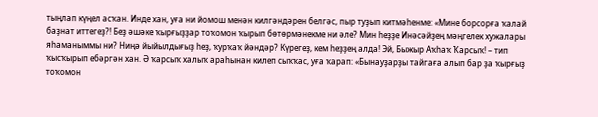тыңлап күңел асҡан. Инде хан, уға ни йомош менән килгәндәрен белгәс, пыр туҙып китмәһенме: «Мине борсорға ҡалай баҙнат иттегеҙ?! Беҙ әшәке ҡырғыҙҙар тоҡомон ҡырып бөтөрмәнекме ни әле? Мин һеҙҙе Инәсәйҙең мәңгелек хужалары яһаманыммы ни? Ниңә йыйылдығыҙ һеҙ, ҡурҡаҡ йәндәр? Күрегеҙ, кем һеҙҙең алда! Эй, Быжыр Аҡһаҡ Ҡарсыҡ! – тип ҡысҡырып ебәргән хан. Ә ҡарсыҡ халыҡ араһынан килеп сыҡҡас, уға ҡарап: «Бынауҙарҙы тайгаға алып бар ҙа ҡырғыҙ тоҡомон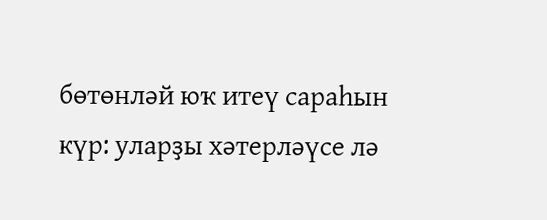бөтөнләй юҡ итеү сараһын күр: уларҙы хәтерләүсе лә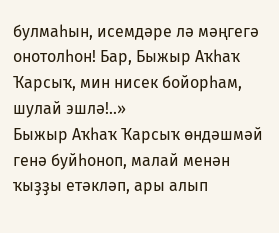булмаһын, исемдәре лә мәңгегә онотолһон! Бар, Быжыр Аҡһаҡ Ҡарсыҡ, мин нисек бойорһам, шулай эшлә!..»
Быжыр Аҡһаҡ Ҡарсыҡ өндәшмәй генә буйһоноп, малай менән ҡыҙҙы етәкләп, ары алып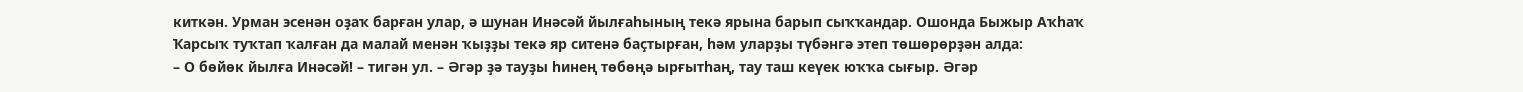киткән. Урман эсенән оҙаҡ барған улар, ә шунан Инәсәй йылғаһының текә ярына барып сыҡҡандар. Ошонда Быжыр Аҡһаҡ Ҡарсыҡ туҡтап ҡалған да малай менән ҡыҙҙы текә яр ситенә баҫтырған, һәм уларҙы түбәнгә этеп төшөрөрҙән алда:
– О бөйөк йылға Инәсәй! – тигән ул. – Әгәр ҙә тауҙы һинең төбөңә ырғытһаң, тау таш кеүек юҡҡа сығыр. Әгәр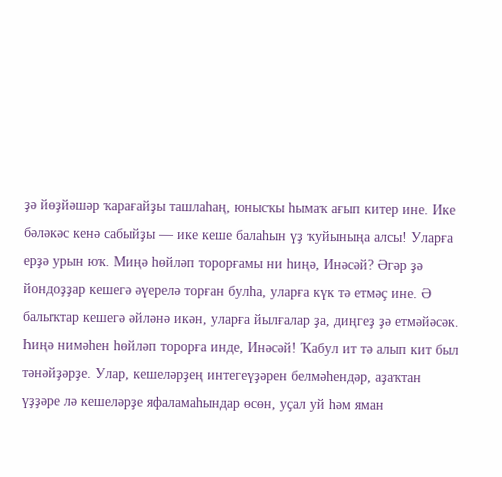ҙә йөҙйәшәр ҡарағайҙы ташлаһаң, юнысҡы һымаҡ ағып китер ине. Ике бәләкәс кенә сабыйҙы — ике кеше балаһын үҙ ҡуйыныңа алсы! Уларға ерҙә урын юҡ. Миңә һөйләп торорғамы ни һиңә, Инәсәй? Әгәр ҙә йондоҙҙар кешегә әүерелә торған булһа, уларға күк тә етмәҫ ине. Ә балыҡтар кешегә әйләнә икән, уларға йылғалар ҙа, диңгеҙ ҙә етмәйәсәк. Һиңә нимәһен һөйләп торорға инде, Инәсәй! Ҡабул ит тә алып кит был тәнәйҙәрҙе. Улар, кешеләрҙең интегеүҙәрен белмәһендәр, аҙаҡтан үҙҙәре лә кешеләрҙе яфаламаһындар өсөн, уҫал уй һәм яман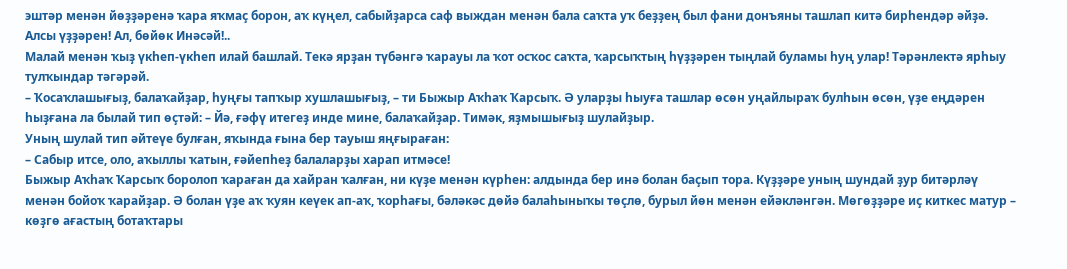эштәр менән йөҙҙәренә ҡара яҡмаҫ борон, аҡ күңел, сабыйҙарса саф выждан менән бала саҡта уҡ беҙҙең был фани донъяны ташлап китә бирһендәр әйҙә. Алсы үҙҙәрен! Ал, бөйөк Инәсәй!..
Малай менән ҡыҙ үкһеп-үкһеп илай башлай. Текә ярҙан түбәнгә ҡарауы ла ҡот осҡос саҡта, ҡарсыҡтың һүҙҙәрен тыңлай буламы һуң улар! Тәрәнлектә ярһыу тулҡындар тәгәрәй.
– Ҡосаҡлашығыҙ, балаҡайҙар, һуңғы тапҡыр хушлашығыҙ, – ти Быжыр Аҡһаҡ Ҡарсыҡ. Ә уларҙы һыуға ташлар өсөн уңайлыраҡ булһын өсөн, үҙе еңдәрен һыҙғана ла былай тип өҫтәй: – Йә, ғәфү итегеҙ инде мине, балаҡайҙар. Тимәк, яҙмышығыҙ шулайҙыр.
Уның шулай тип әйтеүе булған, яҡында ғына бер тауыш яңғыраған:
– Сабыр итсе, оло, аҡыллы ҡатын, ғәйепһеҙ балаларҙы харап итмәсе!
Быжыр Аҡһаҡ Ҡарсыҡ боролоп ҡараған да хайран ҡалған, ни күҙе менән күрһен: алдында бер инә болан баҫып тора. Күҙҙәре уның шундай ҙур битәрләү менән бойоҡ ҡарайҙар. Ә болан үҙе аҡ ҡуян кеүек ап-аҡ, ҡорһағы, бәләкәс дөйә балаһыныҡы төҫлө, бурыл йөн менән ейәкләнгән. Мөгөҙҙәре иҫ киткес матур – көҙгө ағастың ботаҡтары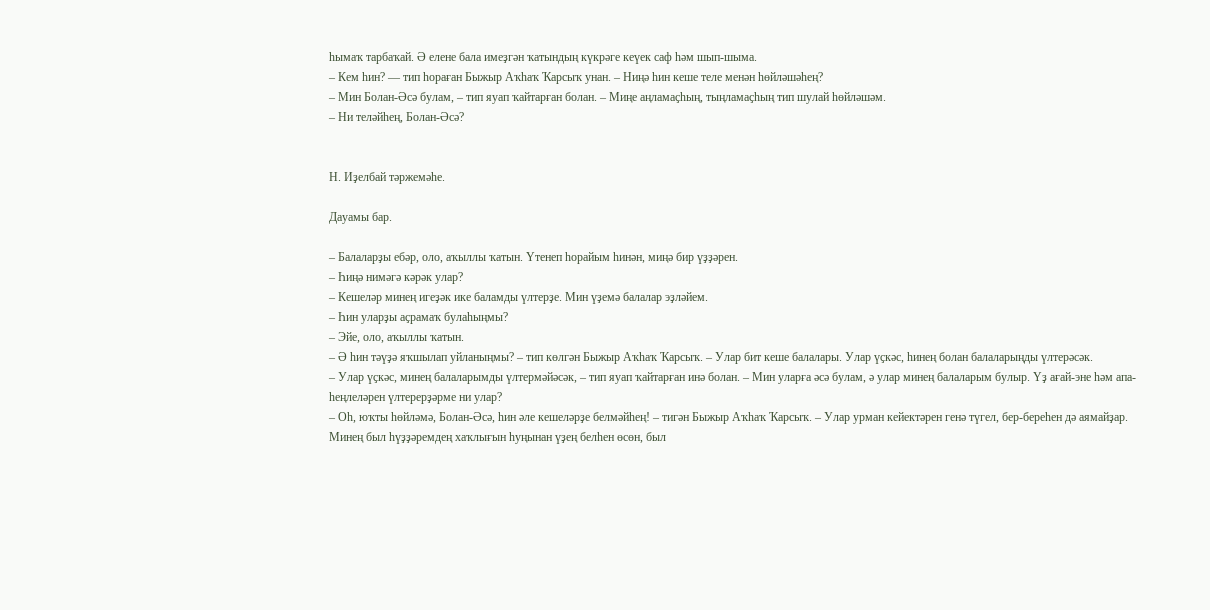һымаҡ тарбаҡай. Ә елене бала имеҙгән ҡатындың күкрәге кеүек саф һәм шып-шыма.
– Кем һин? — тип һораған Быжыр Аҡһаҡ Ҡарсыҡ унан. – Ниңә һин кеше теле менән һөйләшәһең?
– Мин Болан-Әсә булам, – тип яуап ҡайтарған болан. – Миңе аңламаҫһың, тыңламаҫһың тип шулай һөйләшәм.
– Ни теләйһең, Болан-Әсә?


Н. Иҙелбай тәржемәһе.

Дауамы бар.

– Балаларҙы ебәр, оло, аҡыллы ҡатын. Үтенеп һорайым һинән, миңә бир үҙҙәрен.
– Һиңә нимәгә кәрәк улар?
– Кешеләр минең игеҙәк ике баламды үлтерҙе. Мин үҙемә балалар эҙләйем.
– Һин уларҙы аҫрамаҡ булаһыңмы?
– Эйе, оло, аҡыллы ҡатын.
– Ә һин тәүҙә яҡшылап уйланыңмы? – тип көлгән Быжыр Аҡһаҡ Ҡарсыҡ. – Улар бит кеше балалары. Улар үҫкәс, һинең болан балаларыңды үлтерәсәк.
– Улар үҫкәс, минең балаларымды үлтермәйәсәк, – тип яуап ҡайтарған инә болан. – Мин уларға әсә булам, ә улар минең балаларым булыр. Үҙ ағай-эне һәм апа-һеңлеләрен үлтерерҙәрме ни улар?
– Оһ, юҡты һөйләмә, Болан-Әсә, һин әле кешеләрҙе белмәйһең! – тигән Быжыр Аҡһаҡ Ҡарсыҡ. – Улар урман кейектәрен генә түгел, бер-береһен дә аямайҙар. Минең был һүҙҙәремдең хаҡлығын һуңынан үҙең белһен өсөн, был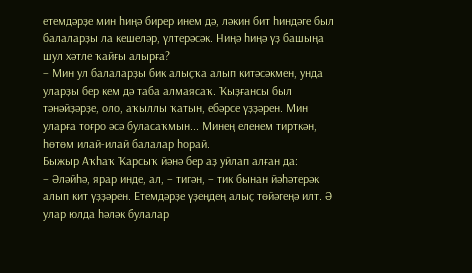етемдәрҙе мин һиңә бирер инем дә, ләкин бит һиндәге был балаларҙы ла кешеләр, үлтерәсәк. Ниңә һиңә үҙ башыңа шул хәтле ҡайғы алырға?
– Мин ул балаларҙы бик алыҫҡа алып китәсәкмен, унда уларҙы бер кем дә таба алмаясаҡ. Ҡыҙғансы был тәнәйҙәрҙе, оло, аҡыллы ҡатын, ебәрсе үҙҙәрен. Мин уларға тоғро әсә буласаҡмын... Минең еленем тирткән, һөтөм илай-илай балалар һорай.
Быжыр Аҡһаҡ Ҡарсыҡ йәнә бер аҙ уйлап алған да:
– Әләйһә, ярар инде, ал, – тигән, – тик бынан йәһәтерәк алып кит үҙҙәрен. Етемдәрҙе үҙеңдең алыҫ төйәгеңә илт. Ә улар юлда һәләк булалар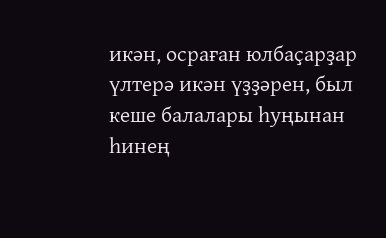икән, осраған юлбаҫарҙар үлтерә икән үҙҙәрен, был кеше балалары һуңынан һинең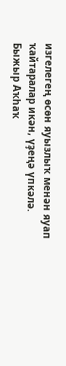изгелегең өсөн яуызлыҡ менән яуап ҡайтаралар икән, үҙеңә үпкәлә.
Быжыр Аҡһаҡ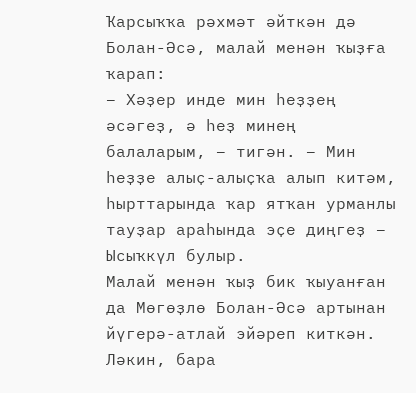Ҡарсыҡҡа рәхмәт әйткән дә Болан-Әсә, малай менән ҡыҙға ҡарап:
– Хәҙер инде мин һеҙҙең әсәгеҙ, ә һеҙ минең балаларым, – тигән. – Мин һеҙҙе алыҫ-алыҫҡа алып китәм, һырттарында ҡар ятҡан урманлы тауҙар араһында эҫе диңгеҙ – Ысыҡкүл булыр.
Малай менән ҡыҙ бик ҡыуанған да Мөгөҙлө Болан-Әсә артынан йүгерә-атлай эйәреп киткән. Ләкин, бара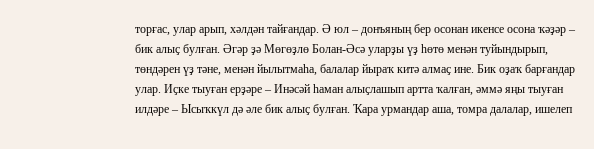торғас, улар арып, хәлдән тайғандар. Ә юл – донъяның бер осонан икенсе осона ҡәҙәр – бик алыҫ булған. Әгәр ҙә Мөгөҙлө Болан-Әсә уларҙы үҙ һөтө менән туйындырып, төндәрен үҙ тәне, менән йылытмаһа, балалар йыраҡ китә алмаҫ ине. Бик оҙаҡ барғандар улар. Иҫке тыуған ерҙәре – Инәсәй һаман алыҫлашып артта ҡалған, әммә яңы тыуған илдәре – Ысыҡкүл дә әле бик алыҫ булған. Ҡара урмандар аша, томра далалар, ишелеп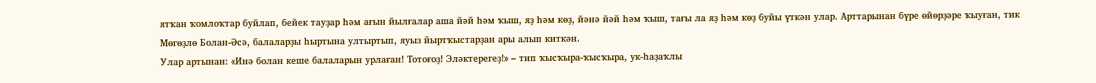ятҡан ҡомлоҡтар буйлап, бейек тауҙар һәм ағын йылғалар аша йәй һәм ҡыш, яҙ һәм көҙ, йәнә йәй һәм ҡыш, тағы ла яҙ һәм көҙ буйы үткән улар. Арттарынан бүре өйөрҙәре ҡыуған, тик Мөгөҙлө Болан-Әсә, балаларҙы һыртына ултыртып, яуыз йыртҡыстарҙан ары алып киткән.
Улар артынан: «Инә болан кеше балаларын урлаған! Тотоғоҙ! Эләктерегеҙ!» – тип ҡысҡыра-ҡысҡыра, ук-һаҙаҡлы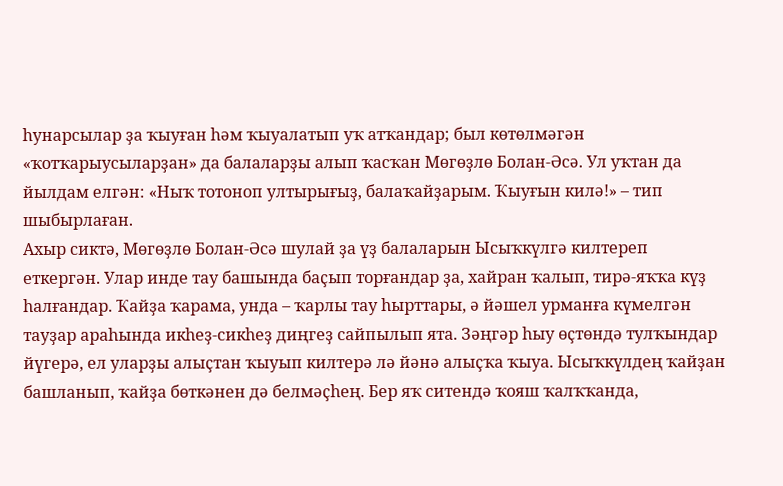һунарсылар ҙа ҡыуған һәм ҡыуалатып уҡ атҡандар; был көтөлмәгән «ҡотҡарыусыларҙан» да балаларҙы алып ҡасҡан Мөгөҙлө Болан-Әсә. Ул уҡтан да йылдам елгән: «Ныҡ тотоноп ултырығыҙ, балаҡайҙарым. Ҡыуғын килә!» – тип шыбырлаған.
Ахыр сиктә, Мөгөҙлө Болан-Әсә шулай ҙа үҙ балаларын Ысыҡкүлгә килтереп еткергән. Улар инде тау башында баҫып торғандар ҙа, хайран ҡалып, тирә-яҡҡа күҙ һалғандар. Ҡайҙа ҡарама, унда – ҡарлы тау һырттары, ә йәшел урманға күмелгән тауҙар араһында икһеҙ-сикһеҙ диңгеҙ сайпылып ята. Зәңгәр һыу өҫтөндә тулҡындар йүгерә, ел уларҙы алыҫтан ҡыуып килтерә лә йәнә алыҫҡа ҡыуа. Ысыҡкүлдең ҡайҙан башланып, ҡайҙа бөткәнен дә белмәҫһең. Бер яҡ ситендә ҡояш ҡалҡҡанда,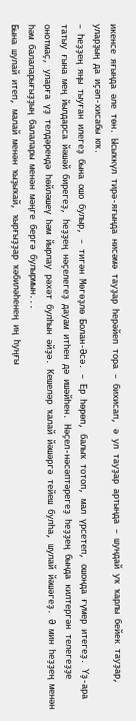икенсе яғында әле төн. Ысыҡкүл тирә-яғында нисәмә тауҙар һерәйеп тора – бихисап, ә ул тауҙар артында – шундай уҡ ҡарлы бейек тауҙар, уларҙың да иҫәп-хисабы юҡ.
– Һеҙҙең яңы тыуған илегеҙ бына ошо булыр, – тигән Мөгөҙлө Болан-Әсә. – Ер һөрөп, балыҡ тотоп, мал үрсетеп, ошонда ғүмер итегеҙ. Үҙ-ара татыу ғына мең йылдарса йәшәй бирегеҙ, һеҙҙең нәҫелегеҙ дауам итһен дә ишәйһен. Нәҫел-нәсәптәрегеҙ һеҙҙең бында килтергән телегеҙҙе онотмаҫ, уларға үҙ телдәрендә һөйләшеү һәм йырлау рәхәт булһын әйҙә. Кешеләр ҡалай йәшәргә тейеш булһа, шулай йәшәгеҙ. Ә мин һеҙҙең менән һәм балаларығыҙҙың балалары менән мәңге бергә булырмын...
Бына шулай итеп, малай менән ҡыҙыҡай, ҡырғыҙҙар ҡәбиләһенең иң һуңғы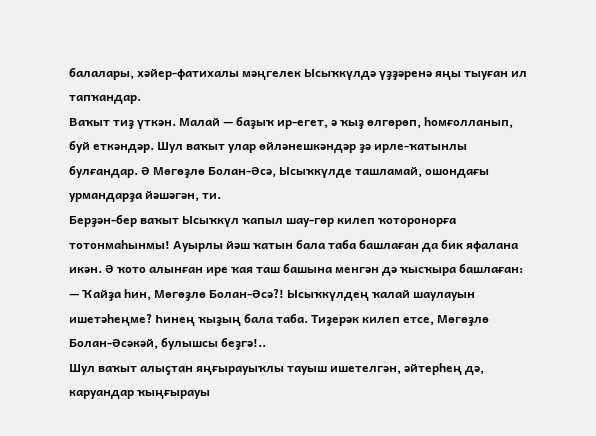балалары, хәйер-фатихалы мәңгелек Ысыҡкүлдә үҙҙәренә яңы тыуған ил тапҡандар.
Ваҡыт тиҙ үткән. Малай — баҙыҡ ир-егет, ә ҡыҙ өлгөрөп, һомғолланып, буй еткәндәр. Шул ваҡыт улар өйләнешкәндәр ҙә ирле-ҡатынлы булғандар. Ә Мөгөҙлө Болан-Әсә, Ысыҡкүлде ташламай, ошондағы урмандарҙа йәшәгән, ти.
Берҙән-бер ваҡыт Ысыҡкүл ҡапыл шау-гөр килеп ҡоторонорға тотонмаһынмы! Ауырлы йәш ҡатын бала таба башлаған да бик яфалана икән. Ә ҡото алынған ире ҡая таш башына менгән дә ҡысҡыра башлаған:
— Ҡайҙа һин, Мөгөҙлө Болан-Әсә?! Ысыҡкүлдең ҡалай шаулауын ишетәһеңме? Һинең ҡыҙың бала таба. Тиҙерәк килеп етсе, Мөгөҙлө Болан-Әсәкәй, булышсы беҙгә!..
Шул ваҡыт алыҫтан яңғырауыҡлы тауыш ишетелгән, әйтерһең дә, каруандар ҡыңғырауы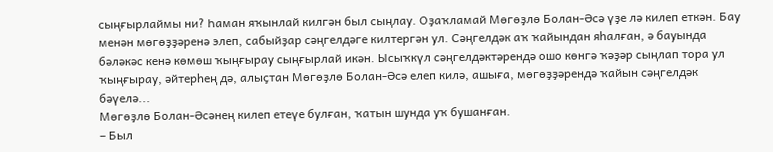сыңғырлаймы ни? Һаман яҡынлай килгән был сыңлау. Оҙаҡламай Мөгөҙлө Болан-Әсә үҙе лә килеп еткән. Бау менән мөгөҙҙәренә элеп, сабыйҙар сәңгелдәге килтергән ул. Сәңгелдәк аҡ ҡайындан яһалған, ә бауында бәләкәс кенә көмөш ҡыңғырау сыңғырлай икән. Ысыҡкүл сәңгелдәктәрендә ошо көнгә ҡәҙәр сыңлап тора ул ҡыңғырау, әйтерһең дә, алыҫтан Мөгөҙлө Болан-Әсә елеп килә, ашыға, мөгөҙҙәрендә ҡайын сәңгелдәк бәүелә...
Мөгөҙлө Болан-Әсәнең килеп етеүе булған, ҡатын шунда уҡ бушанған.
– Был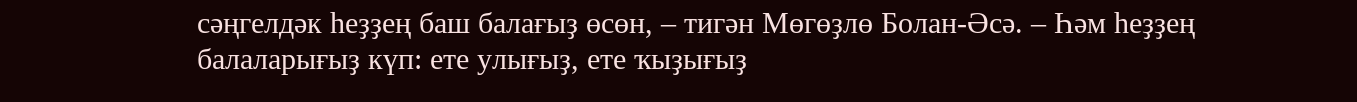сәңгелдәк һеҙҙең баш балағыҙ өсөн, – тигән Мөгөҙлө Болан-Әсә. – Һәм һеҙҙең балаларығыҙ күп: ете улығыҙ, ете ҡыҙығыҙ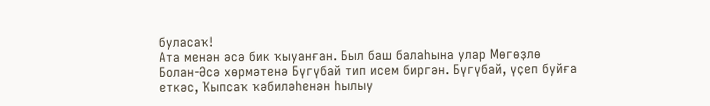буласаҡ!
Ата менән әсә бик ҡыуанған. Был баш балаһына улар Мөгөҙлө Болан-Әсә хөрмәтенә Бүгүбай тип исем биргән. Бүгүбай, үҫеп буйға еткәс, Ҡыпсаҡ ҡәбиләһенән һылыу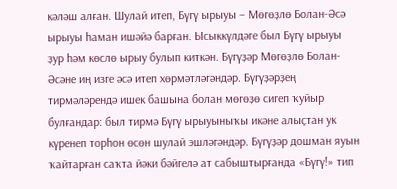кәләш алған. Шулай итеп, Бүгү ырыуы – Мөгөҙлө Болан-Әсә ырыуы һаман ишәйә барған. Ысыккүлдәге был Бүгү ырыуы ҙур һәм көслө ырыу булып киткән. Бүгүҙәр Мөгөҙлө Болан-Әсәне иң изге әсә итеп хөрмәтләгәндәр. Бүгүҙәрҙең тирмәләрендә ишек башына болан мөгөҙө сигеп ҡуйыр булғандар: был тирмә Бүгү ырыуыныҡы икәне алыҫтан ук күренеп торһон өсөн шулай эшләгәндәр. Бүгүҙәр дошман яуын ҡайтарған саҡта йәки бәйгелә ат сабыштырғанда «Бүгү!» тип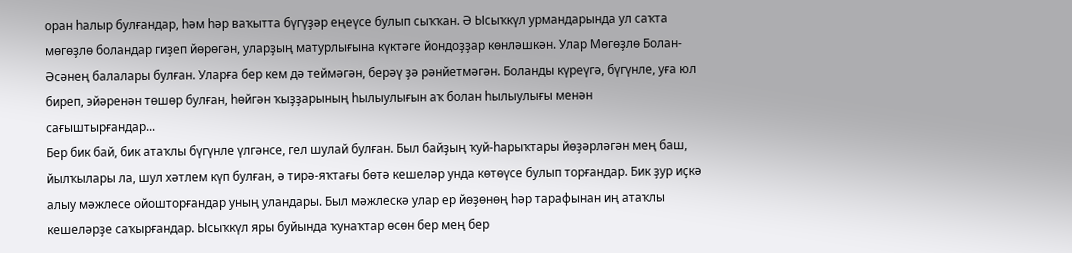оран һалыр булғандар, һәм һәр ваҡытта бүгүҙәр еңеүсе булып сыҡҡан. Ә Ысыҡкүл урмандарында ул саҡта мөгөҙлө боландар гиҙеп йөрөгән, уларҙың матурлығына күктәге йондоҙҙар көнләшкән. Улар Мөгөҙлө Болан-Әсәнең балалары булған. Уларға бер кем дә теймәгән, берәү ҙә рәнйетмәгән. Боланды күреүгә, бүгүнле, уға юл биреп, эйәренән төшөр булған, һөйгән ҡыҙҙарының һылыулығын аҡ болан һылыулығы менән сағыштырғандар...
Бер бик бай, бик атаҡлы бүгүнле үлгәнсе, гел шулай булған. Был байҙың ҡуй-һарыҡтары йөҙәрләгән мең баш, йылҡылары ла, шул хәтлем күп булған, ә тирә-яҡтағы бөтә кешеләр унда көтөүсе булып торғандар. Бик ҙур иҫкә алыу мәжлесе ойошторғандар уның уландары. Был мәжлескә улар ер йөҙөнөң һәр тарафынан иң атаҡлы кешеләрҙе саҡырғандар. Ысыҡкүл яры буйында ҡунаҡтар өсөн бер мең бер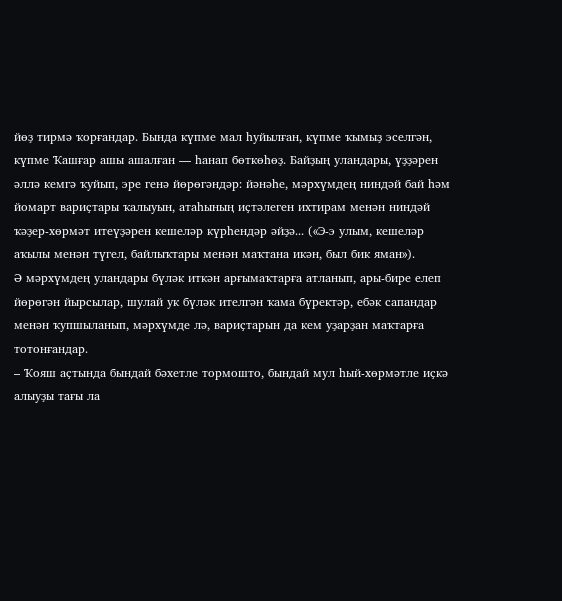йөҙ тирмә ҡорғандар. Бында күпме мал һуйылған, күпме ҡымыҙ эселгән, күпме Ҡашғар ашы ашалған — һанап бөткөһөҙ. Байҙың уландары, үҙҙәрен әллә кемгә ҡуйып, эре генә йөрөгәндәр: йәнәһе, мәрхүмдең ниндәй бай һәм йомарт вариҫтары ҡалыуын, атаһының иҫтәлеген ихтирам менән ниндәй ҡәҙер-хөрмәт итеүҙәрен кешеләр күрһендәр әйҙә... («Э-э улым, кешеләр аҡылы менән түгел, байлыҡтары менән маҡтана икән, был бик яман»).
Ә мәрхүмдең уландары бүләк иткән арғымаҡтарға атланып, ары-бире елеп йөрөгән йырсылар, шулай ук бүләк ителгән ҡама бүректәр, ебәк сапандар менән ҡупшыланып, мәрхүмде лә, вариҫтарын да кем уҙарҙан маҡтарға тотонғандар.
– Ҡояш аҫтында бындай бәхетле тормошто, бындай мул һый-хөрмәтле иҫкә алыуҙы тағы ла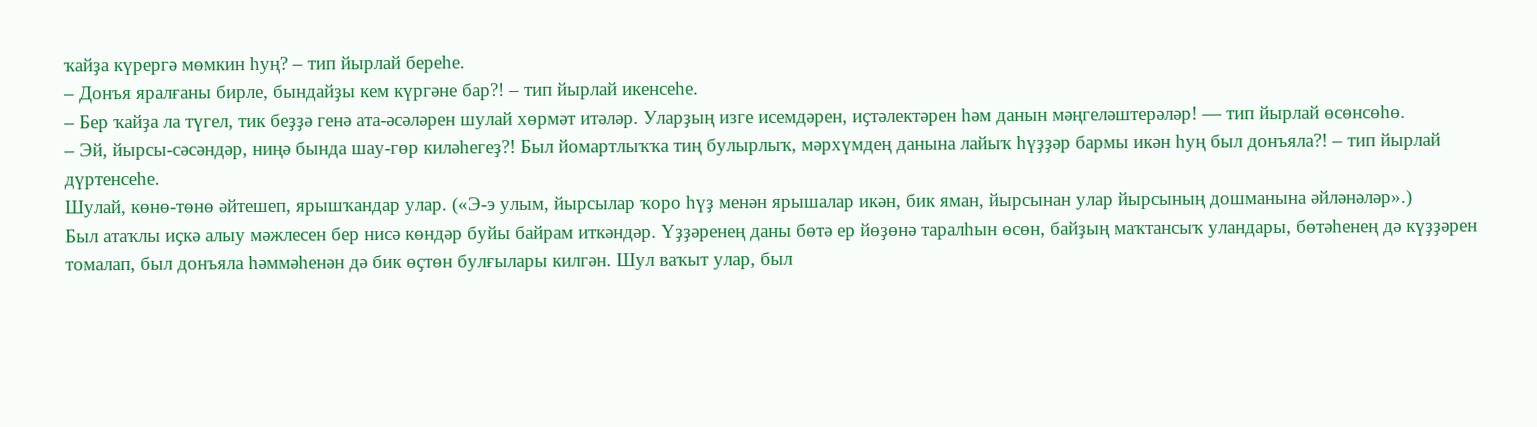ҡайҙа күрергә мөмкин һуң? – тип йырлай береһе.
– Донъя яралғаны бирле, бындайҙы кем күргәне бар?! – тип йырлай икенсеһе.
– Бер ҡайҙа ла түгел, тик беҙҙә генә ата-әсәләрен шулай хөрмәт итәләр. Уларҙың изге исемдәрен, иҫтәлектәрен һәм данын мәңгеләштерәләр! — тип йырлай өсөнсөһө.
– Эй, йырсы-сәсәндәр, ниңә бында шау-гөр киләһегеҙ?! Был йомартлыҡҡа тиң булырлыҡ, мәрхүмдең данына лайыҡ һүҙҙәр бармы икән һуң был донъяла?! – тип йырлай дүртенсеһе.
Шулай, көнө-төнө әйтешеп, ярышҡандар улар. («Э-э улым, йырсылар ҡоро һүҙ менән ярышалар икән, бик яман, йырсынан улар йырсының дошманына әйләнәләр».)
Был атаҡлы иҫкә алыу мәжлесен бер нисә көндәр буйы байрам иткәндәр. Үҙҙәренең даны бөтә ер йөҙөнә таралһын өсөн, байҙың маҡтансыҡ уландары, бөтәһенең дә күҙҙәрен томалап, был донъяла һәммәһенән дә бик өҫтөн булғылары килгән. Шул ваҡыт улар, был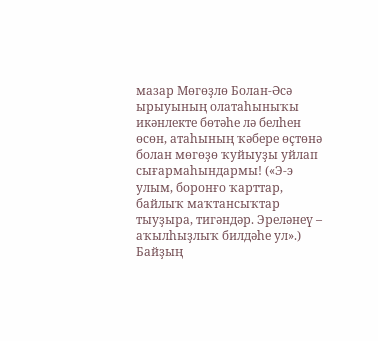мазар Мөгөҙлө Болан-Әсә ырыуының олатаһыныҡы икәнлекте бөтәһе лә белһен өсөн, атаһының ҡәбере өҫтөнә болан мөгөҙө ҡуйыуҙы уйлап сығармаһындармы! («Э-э улым, боронғо ҡарттар, байлыҡ маҡтансыҡтар тыуҙыра, тигәндәр. Эреләнеү – аҡылһыҙлыҡ билдәһе ул».)
Байҙың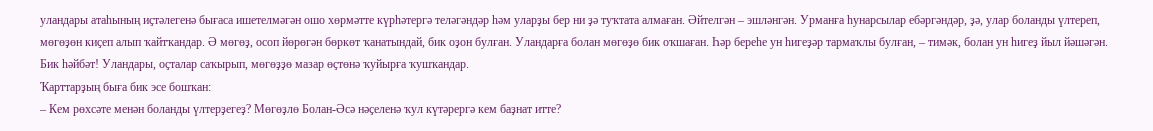уландары атаһының иҫтәлегенә бығаса ишетелмәгән ошо хөрмәтте күрһәтергә теләгәндәр һәм уларҙы бер ни ҙә туҡтата алмаған. Әйтелгән – эшләнгән. Урманға һунарсылар ебәргәндәр, ҙә, улар боланды үлтереп, мөгөҙөн киҫеп алып ҡайтҡандар. Ә мөгөҙ, осоп йөрөгән бөркөт ҡанатындай, бик оҙон булған. Уландарға болан мөгөҙө бик оҡшаған. Һәр береһе ун һигеҙәр тармаҡлы булған, – тимәк, болан ун һигеҙ йыл йәшәгән. Бик һәйбәт! Уландары, оҫталар саҡырып, мөгөҙҙө мазар өҫтөнә ҡуйырға ҡушҡандар.
Ҡарттарҙың быға бик эсе бошҡан:
– Кем рөхсәте менән боланды үлтерҙегеҙ? Мөгөҙлө Болан-Әсә нәҫеленә ҡул күтәрергә кем баҙнат итте?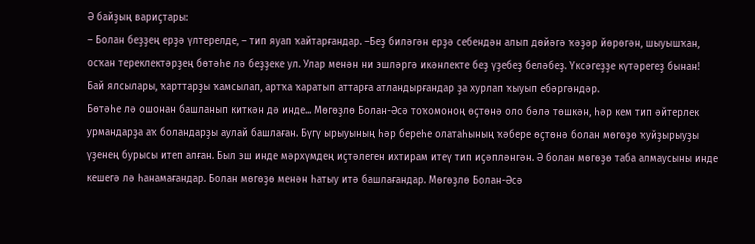Ә байҙың вариҫтары:
– Болан беҙҙең ерҙә үлтерелде, – тип яуап ҡайтарғандар. –Беҙ биләгән ерҙә себендән алып дөйәгә ҡәҙәр йөрөгән, шыуышҡан, осҡан тереклектәрҙең бөтәһе лә беҙҙеке ул. Улар менән ни эшләргә икәнлекте беҙ үҙебеҙ беләбеҙ. Үксәгеҙҙе күтәрегеҙ бынан!
Бай ялсылары, ҡарттарҙы ҡамсылап, артҡа ҡаратып аттарға атландырғандар ҙа хурлап ҡыуып ебәргәндәр.
Бөтәһе лә ошонан башланып киткән дә инде... Мөгөҙлө Болан-Әсә тоҡомоноң өҫтөнә оло бәлә төшкән, һәр кем тип әйтерлек урмандарҙа аҡ боландарҙы аулай башлаған. Бүгү ырыуының һәр береһе олатаһының ҡәбере өҫтөнә болан мөгөҙө ҡуйҙырыуҙы үҙенең бурысы итеп алған. Был эш инде мәрхүмдең иҫтәлеген ихтирам итеү тип иҫәпләнгән. Ә болан мөгөҙө таба алмаусыны инде кешегә лә һанамағандар. Болан мөгөҙө менән һатыу итә башлағандар. Мөгөҙлө Болан-Әсә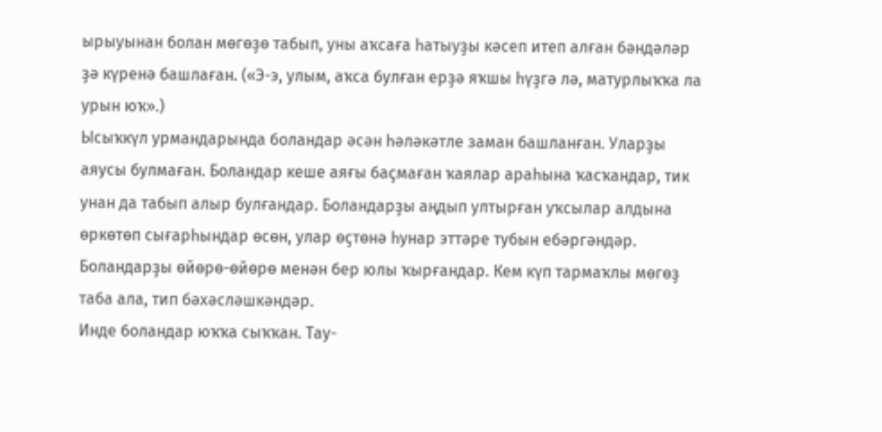ырыуынан болан мөгөҙө табып, уны аҡсаға һатыуҙы кәсеп итеп алған бәндәләр ҙә күренә башлаған. («Э-э, улым, аҡса булған ерҙә яҡшы һүҙгә лә, матурлыҡҡа ла урын юҡ».)
Ысыҡкүл урмандарында боландар әсән һәләкәтле заман башланған. Уларҙы аяусы булмаған. Боландар кеше аяғы баҫмаған ҡаялар араһына ҡасҡандар, тик унан да табып алыр булғандар. Боландарҙы аңдып ултырған уҡсылар алдына өркөтөп сығарһындар өсөн, улар өҫтөнә һунар эттәре тубын ебәргәндәр. Боландарҙы өйөрө-өйөрө менән бер юлы ҡырғандар. Кем күп тармаҡлы мөгөҙ таба ала, тип бәхәсләшкәндәр.
Инде боландар юҡҡа сыҡҡан. Тау-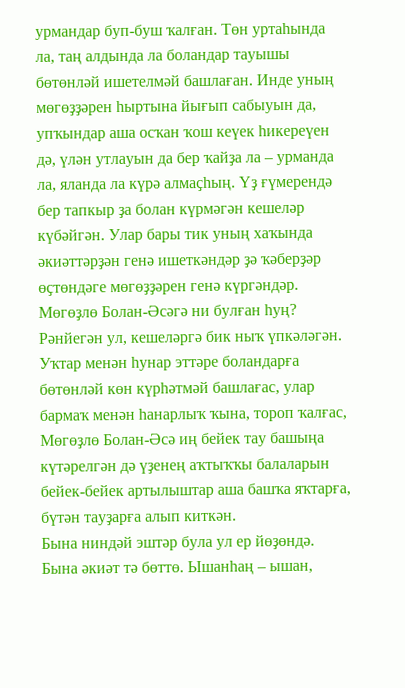урмандар буп-буш ҡалған. Төн уртаһында ла, таң алдында ла боландар тауышы бөтөнләй ишетелмәй башлаған. Инде уның мөгөҙҙәрен һыртына йығып сабыуын да, упҡындар аша осҡан ҡош кеүек һикереүен дә, үлән утлауын да бер ҡайҙа ла – урманда ла, яланда ла күрә алмаҫһың. Үҙ ғүмерендә бер тапкыр ҙа болан күрмәгән кешеләр күбәйгән. Улар бары тик уның хаҡында әкиәттәрҙән генә ишеткәндәр ҙә ҡәберҙәр өҫтөндәге мөгөҙҙәрен генә күргәндәр.
Мөгөҙлө Болан-Әсәгә ни булған һуң?
Рәнйегән ул, кешеләргә бик ныҡ үпкәләгән. Уҡтар менән һунар эттәре боландарға бөтөнләй көн күрһәтмәй башлағас, улар бармаҡ менән һанарлыҡ ҡына, тороп ҡалғас, Мөгөҙлө Болан-Әсә иң бейек тау башыңа күтәрелгән дә үҙенең аҡтыҡҡы балаларын бейек-бейек артылыштар аша башҡа яҡтарға, бүтән тауҙарға алып киткән.
Бына ниндәй эштәр була ул ер йөҙөндә. Бына әкиәт тә бөттө. Ышанһаң – ышан,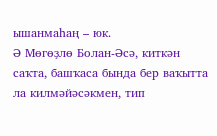ышанмаһаң – юк.
Ә Мөгөҙлө Болан-Әсә, киткән саҡта, башҡаса бында бер ваҡытта ла килмәйәсәкмен, тип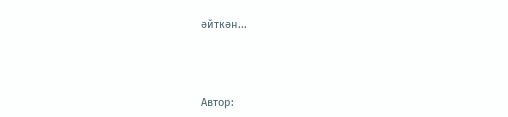әйткән...



Автор: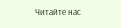Читайте нас